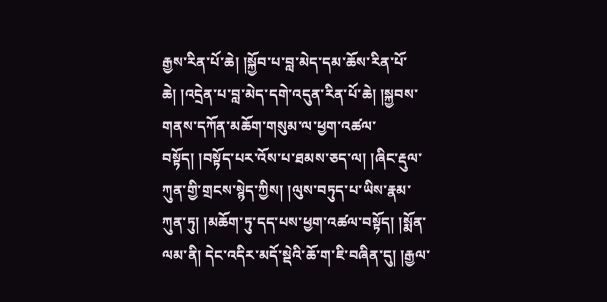རྒྱས་རིན་པོ་ཆེ། །སྐྱོབ་པ་བླ་མེད་དམ་ཆོས་རིན་པོ་ཆེ། །འདྲེན་པ་བླ་མེད་དགེ་འདུན་རིན་པོ་ཆེ། །སྐྱབས་གནས་དཀོན་མཆོག་གསུམ་ལ་ཕྱག་འཚལ་བསྟོད། །བསྟོད་པར་འོས་པ་ཐམས་ཅད་ལ། །ཞིང་རྡུལ་ཀུན་གྱི་གྲངས་སྙེད་ཀྱིས། །ལུས་བཏུད་པ་ཡིས་རྣམ་ཀུན་ཏུ། །མཆོག་ཏུ་དད་པས་ཕྱག་འཚལ་བསྟོད། །སྨོན་ལམ་ནི། དེང་འདིར་མདོ་སྡེའི་ཆོ་ག་ཇི་བཞིན་དུ། །རྒྱལ་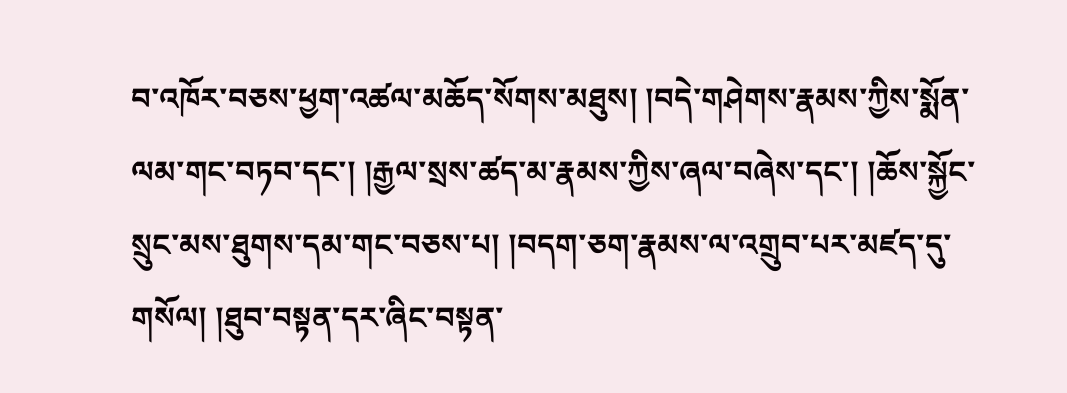བ་འཁོར་བཅས་ཕྱག་འཚལ་མཆོད་སོགས་མཐུས། །བདེ་གཤེགས་རྣམས་ཀྱིས་སྨོན་ལམ་གང་བཏབ་དང་། །རྒྱལ་སྲས་ཚད་མ་རྣམས་ཀྱིས་ཞལ་བཞེས་དང་། །ཆོས་སྐྱོང་སྲུང་མས་ཐུགས་དམ་གང་བཅས་པ། །བདག་ཅག་རྣམས་ལ་འགྲུབ་པར་མཛད་དུ་གསོལ། །ཐུབ་བསྟན་དར་ཞིང་བསྟན་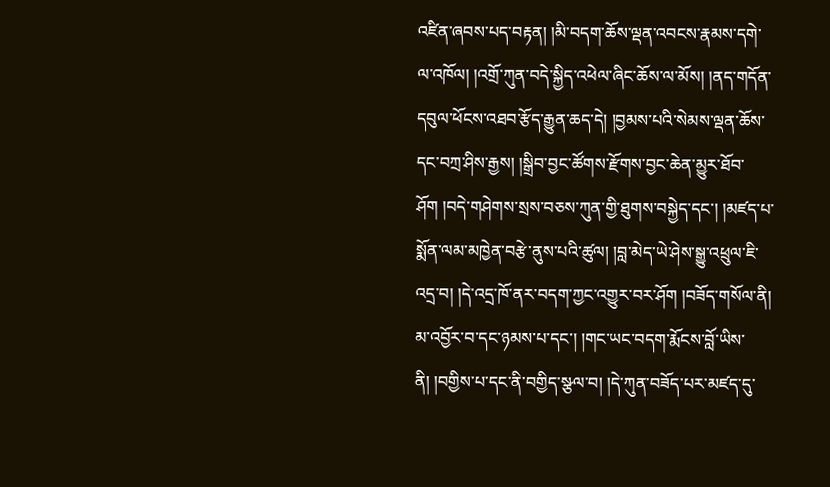འཛིན་ཞབས་པད་བརྟན། །མི་བདག་ཆོས་ལྡན་འབངས་རྣམས་དགེ་ལ་འཁོལ། །འགྲོ་ཀུན་བདེ་སྐྱིད་འཕེལ་ཞིང་ཆོས་ལ་མོས། །ནད་གདོན་དབུལ་ཕོངས་འཐབ་རྩོད་རྒྱུན་ཆད་དེ། །བྱམས་པའི་སེམས་ལྡན་ཆོས་དང་བཀྲ་ཤིས་རྒྱས། །སྒྲིབ་བྱང་ཚོགས་རྫོགས་བྱང་ཆེན་མྱུར་ཐོབ་ཤོག །བདེ་གཤེགས་སྲས་བཅས་ཀུན་གྱི་ཐུགས་བསྐྱེད་དང་། །མཛད་པ་སྨོན་ལམ་མཁྱེན་བརྩེ་ནུས་པའི་ཚུལ། །བླ་མེད་ཡེ་ཤེས་སྒྱུ་འཕྲུལ་ཇི་འདྲ་བ། །དེ་འདྲ་ཁོ་ནར་བདག་ཀྱང་འགྱུར་བར་ཤོག །བཟོད་གསོལ་ནི། མ་འབྱོར་བ་དང་ཉམས་པ་དང་། །གང་ཡང་བདག་རྨོངས་བློ་ཡིས་ནི། །བགྱིས་པ་དང་ནི་བགྱིད་སྩལ་བ། །དེ་ཀུན་བཟོད་པར་མཛད་དུ་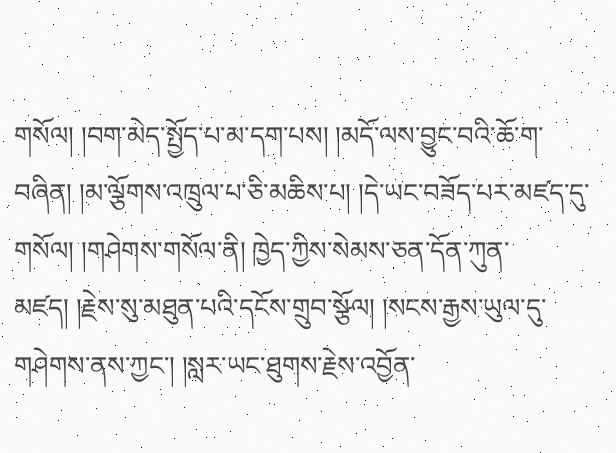གསོལ། །བག་མེད་སྤྱོད་པ་མ་དག་པས། །མདོ་ལས་བྱུང་བའི་ཆོ་ག་བཞིན། །མ་ལྕོགས་འཁྲུལ་པ་ཅི་མཆིས་པ། །དེ་ཡང་བཟོད་པར་མཛད་དུ་གསོལ། །གཤེགས་གསོལ་ནི། ཁྱེད་ཀྱིས་སེམས་ཅན་དོན་ཀུན་མཛད། །རྗེས་སུ་མཐུན་པའི་དངོས་གྲུབ་སྩོལ། །སངས་རྒྱས་ཡུལ་དུ་གཤེགས་ནས་ཀྱང་། །སླར་ཡང་ཐུགས་རྗེས་འབྱོན་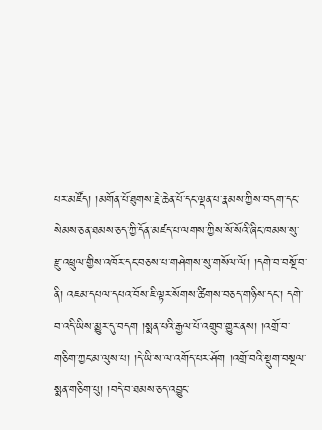པར་མཛོད། །མགོན་པོ་ཐུགས་རྗེ་ཆེན་པོ་དང་ལྡན་པ་རྣམས་ཀྱིས་བདག་དང་སེམས་ཅན་ཐམས་ཅད་ཀྱི་དོན་མཛད་པ་ལགས་ཀྱིས་སོ་སོའི་ཞིང་ཁམས་སུ་རྫུ་འཕྲུལ་གྱིས་འཁོར་དང་བཅས་པ་གཤེགས་སུ་གསོལ་ལོ། །དགེ་བ་བསྔོ་བ་ནི། འཇམ་དཔལ་དཔའ་བོས་ཇི་ལྟར་སོགས་ཚིགས་བཅད་གཉིས་དང་། དགེ་བ་འདི་ཡིས་མྱུར་དུ་བདག །སྨན་པའི་རྒྱལ་པོ་འགྲུབ་གྱུར་ནས། །འགྲོ་བ་གཅིག་ཀྱང་མ་ལུས་པ། །དེ་ཡི་ས་ལ་འགོད་པར་ཤོག །འགྲོ་བའི་སྡུག་བསྔལ་སྨན་གཅིག་པུ། །བདེ་བ་ཐམས་ཅད་འབྱུང་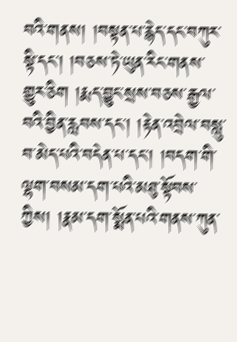བའི་གནས། །བསྟན་པ་རྙེད་དང་བཀུར་སྟི་དང་། །བཅས་ཏེ་ཡུན་རིང་གནས་གྱུར་ཅིག །རྨད་བྱུང་སྲས་བཅས་རྒྱལ་བའི་བྱིན་རླབས་དང་། །རྟེན་འབྲེལ་བསླུ་བ་མེད་པའི་བདེན་པ་དང་། །བདག་གི་ལྷག་བསམ་དག་པའི་མཐུ་སྟོབས་ཀྱིས། །རྣམ་དག་སྨོན་པའི་གནས་ཀུན་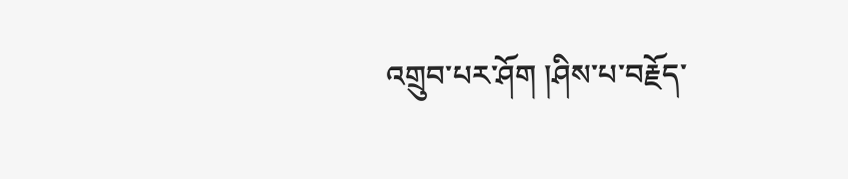འགྲུབ་པར་ཤོག །ཤིས་པ་བརྗོད་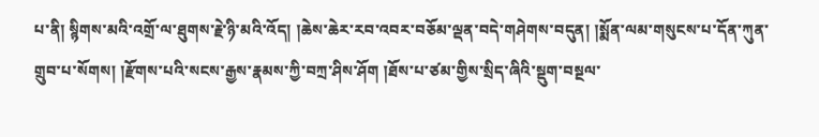པ་ནི། སྙིགས་མའི་འགྲོ་ལ་ཐུགས་རྗེ་ཉི་མའི་འོད། །ཆེས་ཆེར་རབ་འབར་བཅོམ་ལྡན་བདེ་གཤེགས་བདུན། །སྨོན་ལམ་གསུངས་པ་དོན་ཀུན་གྲུབ་པ་སོགས། །རྫོགས་པའི་སངས་རྒྱས་རྣམས་ཀྱི་བཀྲ་ཤིས་ཤོག །ཐོས་པ་ཙམ་གྱིས་སྲིད་ཞིའི་སྡུག་བསྔལ་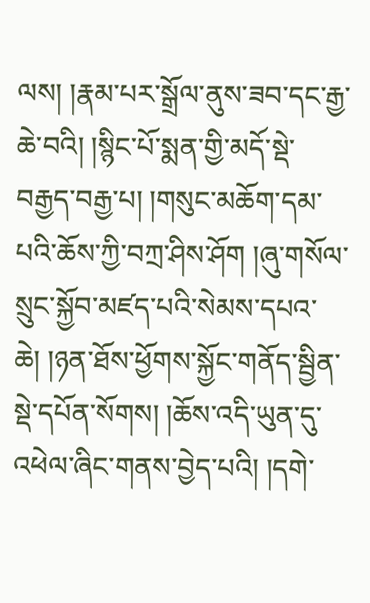ལས། །རྣམ་པར་སྒྲོལ་ནུས་ཟབ་དང་རྒྱ་ཆེ་བའི། །སྙིང་པོ་སྨན་གྱི་མདོ་སྡེ་བརྒྱད་བརྒྱ་པ། །གསུང་མཆོག་དམ་པའི་ཆོས་ཀྱི་བཀྲ་ཤིས་ཤོག །ཞུ་གསོལ་སྲུང་སྐྱོབ་མཛད་པའི་སེམས་དཔའ་ཆེ། །ཉན་ཐོས་ཕྱོགས་སྐྱོང་གནོད་སྦྱིན་སྡེ་དཔོན་སོགས། །ཆོས་འདི་ཡུན་དུ་འཕེལ་ཞིང་གནས་བྱེད་པའི། །དགེ་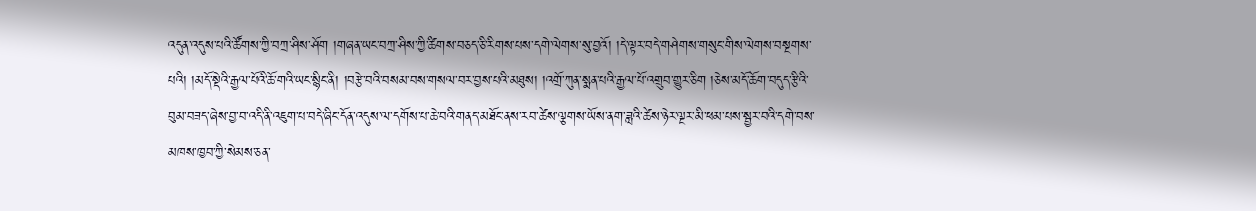འདུན་འདུས་པའི་ཚོགས་ཀྱི་བཀྲ་ཤིས་ཤོག །གཞན་ཡང་བཀྲ་ཤིས་ཀྱི་ཚིགས་བཅད་ཅི་རིགས་པས་དགེ་ལེགས་སུ་བྱའོ། །དེ་ལྟར་བདེ་གཤེགས་གསུང་གིས་ལེགས་བསྔགས་པའི། །མདོ་སྡེའི་རྒྱལ་པོའི་ཆོ་གའི་ཡང་སྙིང་ནི། །བརྩེ་བའི་བསམ་བས་གསལ་བར་བྱས་པའི་མཐུས། །འགྲོ་ཀུན་སྨན་པའི་རྒྱལ་པོ་འགྲུབ་གྱུར་ཅིག །ཅེས་མདོ་ཆོག་བདུད་རྩིའི་བུམ་བཟད་ཞེས་བྱ་བ་འདི་ནི་འཇུག་པ་བདེ་ཞིང་དོན་འདུས་ལ་དགོས་པ་ཆེ་བའི་གནད་མཐོང་ནས་རབ་ཚེས་ལྕགས་ཡོས་ནག་ཟླའི་ཚེས་ཉེར་ལྔར་མི་ཕམ་པས་སྦྱར་བའི་དགེ་བས་མཁས་ཁྱབ་ཀྱི་སེམས་ཅན་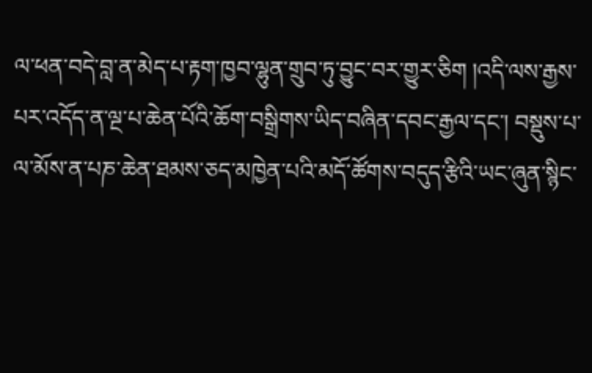ལ་ཕན་བདེ་བླ་ན་མེད་པ་རྟག་ཁྱབ་ལྷུན་གྲུབ་ཏུ་བྱུང་བར་གྱུར་ཅིག །འདི་ལས་རྒྱས་པར་འདོད་ན་ལྔ་པ་ཆེན་པོའི་ཆོག་བསྒྲིགས་ཡིད་བཞིན་དབང་རྒྱལ་དང་། བསྡུས་པ་ལ་མོས་ན་པཎ་ཆེན་ཐམས་ཅད་མཁྱེན་པའི་མདོ་ཚོགས་བདུད་རྩིའི་ཡང་ཞུན་སྙིང་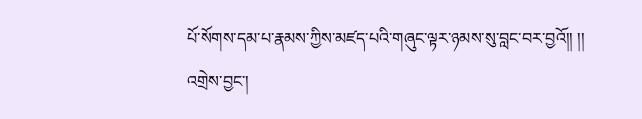པོ་སོགས་དམ་པ་རྣམས་ཀྱིས་མཛད་པའི་གཞུང་ལྟར་ཉམས་སུ་བླང་བར་བྱའོ།། །།
འགྲེས་བྱང་།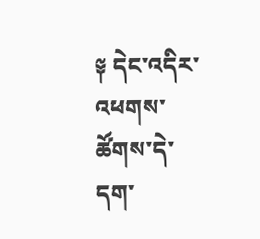༈ དེང་འདིར་འཕགས་ཚོགས་དེ་དག་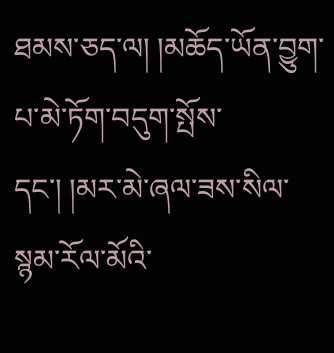ཐམས་ཅད་ལ། །མཆོད་ཡོན་བྱུག་པ་མེ་ཏོག་བདུག་སྤོས་དང་། །མར་མེ་ཞལ་ཟས་སིལ་སྙམ་རོལ་མོའི་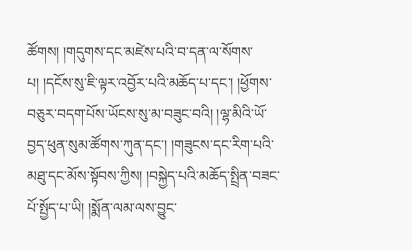ཚོགས། །གདུགས་དང་མཛེས་པའི་བ་དན་ལ་སོགས་པ། །དངོས་སུ་ཇི་ལྟར་འབྱོར་པའི་མཆོད་པ་དང་། །ཕྱོགས་བཅུར་བདག་པོས་ཡོངས་སུ་མ་བཟུང་བའི། །ལྷ་མིའི་ཡོ་བྱད་ཕུན་སུམ་ཚོགས་ཀུན་དང་། །གཟུངས་དང་རིག་པའི་མཐུ་དང་མོས་སྟོབས་ཀྱིས། །བསྐྱེད་པའི་མཆོད་སྤྲིན་བཟང་པོ་སྤྱོད་པ་ཡི། །སྨོན་ལམ་ལས་བྱུང་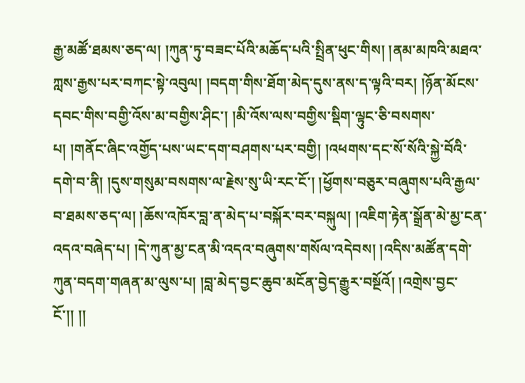རྒྱ་མཚོ་ཐམས་ཅད་ལ། །ཀུན་ཏུ་བཟང་པོའི་མཆོད་པའི་སྤྲིན་ཕུང་གིས། །ནམ་མཁའི་མཐའ་ཀླས་རྒྱས་པར་བཀང་སྟེ་འབུལ། །བདག་གིས་ཐོག་མེད་དུས་ནས་ད་ལྟའི་བར། །ཉོན་མོངས་དབང་གིས་བགྱི་འོས་མ་བགྱིས་ཤིང་། །མི་འོས་ལས་བགྱིས་སྡིག་ལྟུང་ཅི་བསགས་པ། །གནོང་ཞིང་འགྱོད་པས་ཡང་དག་བཤགས་པར་བགྱི། །འཕགས་དང་སོ་སོའི་སྐྱེ་བོའི་དགེ་བ་ནི། །དུས་གསུམ་བསགས་ལ་རྗེས་སུ་ཡི་རང་ངོ་། །ཕྱོགས་བཅུར་བཞུགས་པའི་རྒྱལ་བ་ཐམས་ཅད་ལ། །ཆོས་འཁོར་བླ་ན་མེད་པ་བསྐོར་བར་བསྐུལ། །འཇིག་རྟེན་སྒྲོན་མེ་མྱ་ངན་འདའ་བཞེད་པ། །དེ་ཀུན་མྱ་ངན་མི་འདའ་བཞུགས་གསོལ་འདེབས། །འདིས་མཚོན་དགེ་ཀུན་བདག་གཞན་མ་ལུས་པ། །བླ་མེད་བྱང་ཆུབ་མངོན་བྱེད་རྒྱུར་བསྔོའོ། །འགྲེས་བྱང་ངོ་།། །།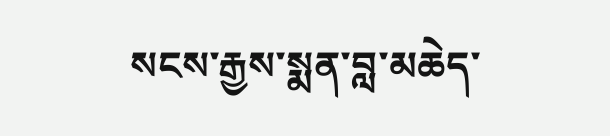སངས་རྒྱས་སྨན་བླ་མཆེད་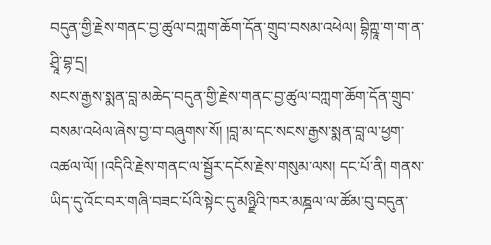བདུན་གྱི་རྗེས་གནང་བྱ་ཚུལ་བཀླག་ཆོག་དོན་གྲུབ་བསམ་འཕེལ། བྷིཀྵཱ་ག་ག་ན་ཤྲཱི་བྷ་དྲ།
སངས་རྒྱས་སྨན་བླ་མཆེད་བདུན་གྱི་རྗེས་གནང་བྱ་ཚུལ་བཀླག་ཆོག་དོན་གྲུབ་བསམ་འཕེལ་ཞེས་བྱ་བ་བཞུགས་སོ། །བླ་མ་དང་སངས་རྒྱས་སྨན་བླ་ལ་ཕྱག་འཚལ་ལོ། །འདིའི་རྗེས་གནང་ལ་སྦྱོར་དངོས་རྗེས་གསུམ་ལས། དང་པོ་ནི། གནས་ཡིད་དུ་འོང་བར་གཞི་བཟང་པོའི་སྟེང་དུ་མཉྫིའི་ཁར་མཎྜལ་ལ་ཚོམ་བུ་བདུན་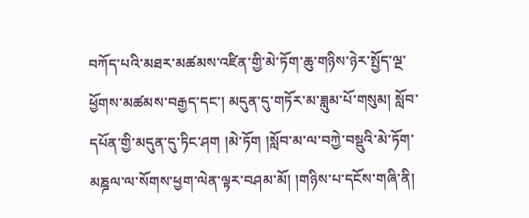བཀོད་པའི་མཐར་མཚམས་འཛིན་གྱི་མེ་ཏོག་ཆུ་གཉིས་ཉེར་སྤྱོད་ལྔ་ཕྱོགས་མཚམས་བརྒྱད་དང་། མདུན་དུ་གཏོར་མ་ཟླུམ་པོ་གསུམ། སློབ་དཔོན་གྱི་མདུན་དུ་ཏིང་ཤག །མེ་ཏོག །སློབ་མ་ལ་བཀྱེ་བསྡུའི་མེ་ཏོག་མཎྜལ་ལ་སོགས་ཕྱག་ལེན་ལྟར་བཤམ་མོ། །གཉིས་པ་དངོས་གཞི་ནི།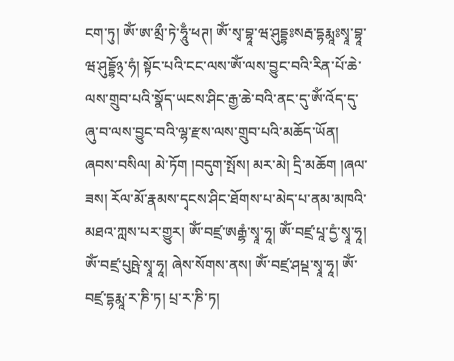ངག་ཏུ། ༀ་ཨ་མྲྀ་ཏེ་ཧཱུྃ་ཕཊ། ༀ་སྭ་བྷཱ་ཝ་ཤུདྡྷཿསརྦ་དྷརྨཱཿསྭཱ་བྷཱ་ཝ་ཤུདྡྷོ྅་ཧཾ། སྟོང་པའི་ངང་ལས་ༀ་ལས་བྱུང་བའི་རིན་པོ་ཆེ་ལས་གྲུབ་པའི་སྣོད་ཡངས་ཤིང་རྒྱ་ཆེ་བའི་ནང་དུ་ༀ་འོད་དུ་ཞུ་བ་ལས་བྱུང་བའི་ལྷ་རྫས་ལས་གྲུབ་པའི་མཆོད་ཡོན། ཞབས་བསིལ། མེ་ཏོག །བདུག་སྤོས། མར་མེ། དྲི་མཆོག །ཞལ་ཟས། རོལ་མོ་རྣམས་དྭངས་ཤིང་ཐོགས་པ་མེད་པ་ནམ་མཁའི་མཐའ་ཀླས་པར་གྱུར། ༀ་བཛྲ་ཨརྒྷཾ་སྭཱ་ཧཱ། ༀ་བཛྲ་པཱ་དྱཾ་སྭཱ་ཧཱ། ༀ་བཛྲ་པུཥྤེ་སྭཱ་ཧཱ། ཞེས་སོགས་ནས། ༀ་བཛྲ་ཤཔྡ་སྭཱ་ཧཱ། ༀ་བཛྲ་དྷརྨཱ་ར་ཎི་ཏ། པྲ་ར་ཎི་ཏ།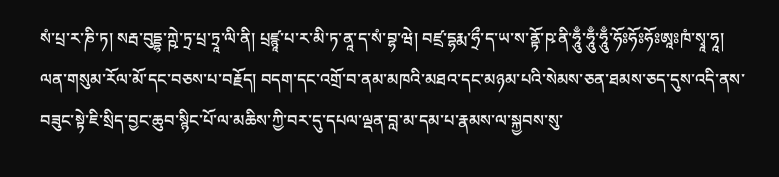སཾ་པྲ་ར་ཎི་ཏ། སརྦ་བུདྡྷ་ཀྵེ་ཏྲ་པྲ་ཏྲཱ་ལི་ནི། པྲཛྙཱ་པ་ར་མི་ཏ་ནཱ་ད་སཾ་བྷ་ཝེ། བཛྲ་དྷརྨ་ཧྲྀ་ད་ཡ་ས་ནྟོ་ཥ་ནི་ཧཱུྃ་ཧཱུྃ་ཧཱུྃ་ཧོཿཧོཿཧོཿཨཱཿཁཾ་སྭཱ་ཧཱ། ལན་གསུམ་རོལ་མོ་དང་བཅས་པ་བརྗོད། བདག་དང་འགྲོ་བ་ནམ་མཁའི་མཐའ་དང་མཉམ་པའི་སེམས་ཅན་ཐམས་ཅད་དུས་འདི་ནས་བཟུང་སྟེ་ཇི་སྲིད་བྱང་ཆུབ་སྙིང་པོ་ལ་མཆིས་ཀྱི་བར་དུ་དཔལ་ལྡན་བླ་མ་དམ་པ་རྣམས་ལ་སྐྱབས་སུ་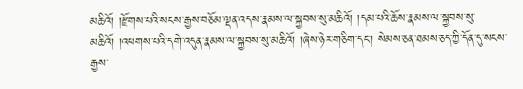མཆིའོ། །རྫོགས་པའི་སངས་རྒྱས་བཅོམ་ལྡན་འདས་རྣམས་ལ་སྐྱབས་སུ་མཆིའོ། །དམ་པའི་ཆོས་རྣམས་ལ་སྐྱབས་སུ་མཆིའོ། །འཕགས་པའི་དགེ་འདུན་རྣམས་ལ་སྐྱབས་སུ་མཆིའོ། །ཞེས་ཉེར་གཅིག་དང་། སེམས་ཅན་ཐམས་ཅད་ཀྱི་དོན་དུ་སངས་རྒྱས་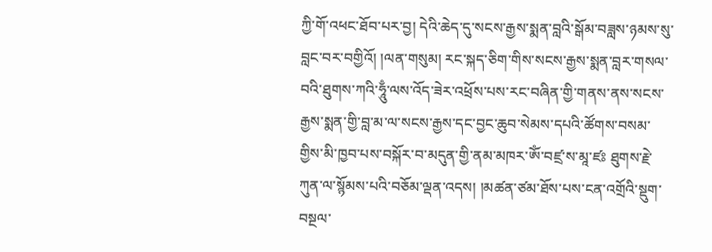ཀྱི་གོ་འཕང་ཐོབ་པར་བྱ། དེའི་ཆེད་དུ་སངས་རྒྱས་སྨན་བླའི་སྒོམ་བཟླས་ཉམས་སུ་བླང་བར་བགྱིའོ། །ལན་གསུམ། རང་སྐད་ཅིག་གིས་སངས་རྒྱས་སྨན་བླར་གསལ་བའི་ཐུགས་ཀའི་ཧཱུྃ་ལས་འོད་ཟེར་འཕྲོས་པས་རང་བཞིན་གྱི་གནས་ནས་སངས་རྒྱས་སྨན་གྱི་བླ་མ་ལ་སངས་རྒྱས་དང་བྱང་ཆུབ་སེམས་དཔའི་ཚོགས་བསམ་གྱིས་མི་ཁྱབ་པས་བསྐོར་བ་མདུན་གྱི་ནམ་མཁར་ༀ་བཛྲ་ས་མཱ་ཛཿ ཐུགས་རྗེ་ཀུན་ལ་སྙོམས་པའི་བཅོམ་ལྡན་འདས། །མཚན་ཙམ་ཐོས་པས་ངན་འགྲོའི་སྡུག་བསྔལ་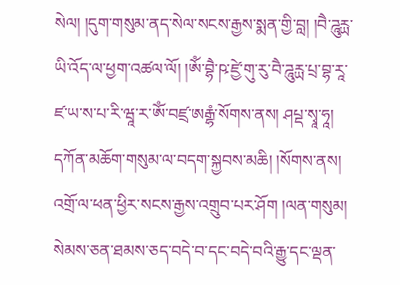སེལ། །དུག་གསུམ་ནད་སེལ་སངས་རྒྱས་སྨན་གྱི་བླ། །བཻ་ཌཱུརྻ་ཡི་འོད་ལ་ཕྱག་འཚལ་ལོ། །ༀ་བྷཻ་ཥ་ཛྱེ་གུ་རུ་བཻ་ཌཱུརྻ་པྲ་བྷ་རཱ་ཛ་ཡ་ས་པ་རི་ཝཱ་ར་ༀ་བཛྲ་ཨརྒྷཾ་སོགས་ནས། ཤཔྡ་སྭཱ་ཧཱ། དཀོན་མཆོག་གསུམ་ལ་བདག་སྐྱབས་མཆི། །སོགས་ནས། འགྲོ་ལ་ཕན་ཕྱིར་སངས་རྒྱས་འགྲུབ་པར་ཤོག །ལན་གསུམ། སེམས་ཅན་ཐམས་ཅད་བདེ་བ་དང་བདེ་བའི་རྒྱུ་དང་ལྡན་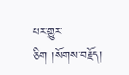པར་གྱུར་ཅིག །སོགས་བརྗོད།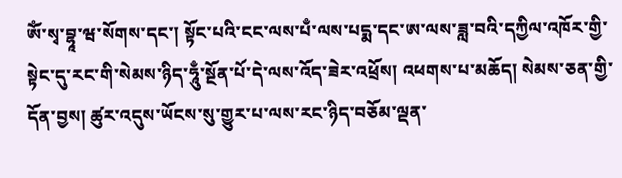ༀ་སྭ་བྷཱ་ཝ་སོགས་དང་། སྟོང་པའི་ངང་ལས་པྃ་ལས་པདྨ་དང་ཨ་ལས་ཟླ་བའི་དཀྱིལ་འཁོར་གྱི་སྟེང་དུ་རང་གི་སེམས་ཉིད་ཧཱུྃ་སྔོན་པོ་དེ་ལས་འོད་ཟེར་འཕྲོས། འཕགས་པ་མཆོད། སེམས་ཅན་གྱི་དོན་བྱས། ཚུར་འདུས་ཡོངས་སུ་གྱུར་པ་ལས་རང་ཉིད་བཅོམ་ལྡན་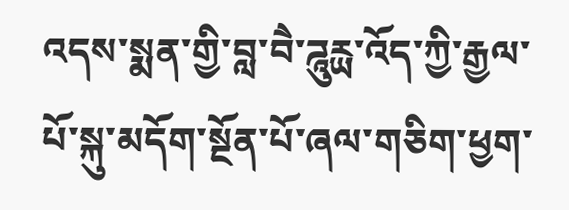འདས་སྨན་གྱི་བླ་བཻ་ཌཱུརྻ་འོད་ཀྱི་རྒྱལ་པོ་སྐུ་མདོག་སྔོན་པོ་ཞལ་གཅིག་ཕྱག་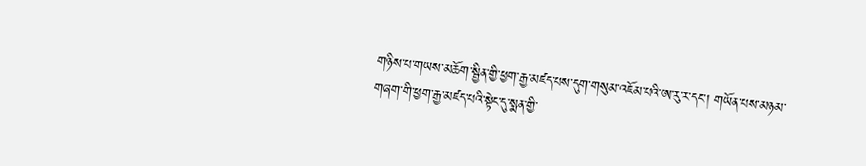གཉིས་པ་གཡས་མཆོག་སྦྱིན་གྱི་ཕྱག་རྒྱ་མཛད་པས་དུག་གསུམ་འཇོམ་པའི་ཨ་རུ་ར་དང་། གཡོན་པས་མཉམ་གཞག་གི་ཕྱག་རྒྱ་མཛད་པའི་སྟེང་དུ་སྨན་གྱི་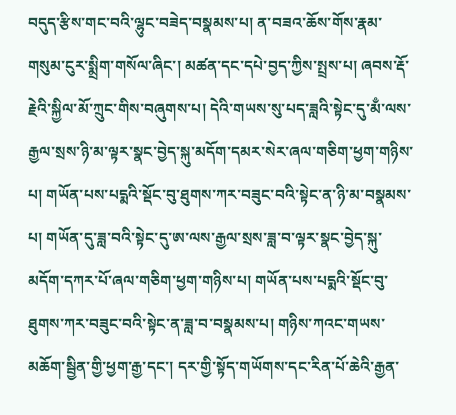བདུད་རྩིས་གང་བའི་ལྷུང་བཟེད་བསྣམས་པ། ན་བཟའ་ཆོས་གོས་རྣམ་གསུམ་ངུར་སྨྲིག་གསོལ་ཞིང་། མཚན་དང་དཔེ་བྱད་ཀྱིས་སྤྲས་པ། ཞབས་རྡོ་རྗེའི་སྐྱིལ་མོ་ཀྲུང་གིས་བཞུགས་པ། དེའི་གཡས་སུ་པད་ཟླའི་སྟེང་དུ་མྃ་ལས་རྒྱལ་སྲས་ཉི་མ་ལྟར་སྣང་བྱེད་སྐུ་མདོག་དམར་སེར་ཞལ་གཅིག་ཕྱག་གཉིས་པ། གཡོན་པས་པདྨའི་སྡོང་བུ་ཐུགས་ཀར་བཟུང་བའི་སྟེང་ན་ཉི་མ་བསྣམས་པ། གཡོན་དུ་ཟླ་བའི་སྟེང་དུ་ཨ་ལས་རྒྱལ་སྲས་ཟླ་བ་ལྟར་སྣང་བྱེད་སྐུ་མདོག་དཀར་པོ་ཞལ་གཅིག་ཕྱག་གཉིས་པ། གཡོན་པས་པདྨའི་སྡོང་བུ་ཐུགས་ཀར་བཟུང་བའི་སྟེང་ན་ཟླ་བ་བསྣམས་པ། གཉིས་ཀའང་གཡས་མཆོག་སྦྱིན་གྱི་ཕྱག་རྒྱ་དང་། དར་གྱི་སྟོད་གཡོགས་དང་རིན་པོ་ཆེའི་རྒྱན་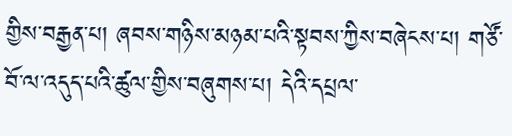གྱིས་བརྒྱན་པ། ཞབས་གཉིས་མཉམ་པའི་སྟབས་ཀྱིས་བཞེངས་པ། གཙོ་བོ་ལ་འདུད་པའི་ཚུལ་གྱིས་བཞུགས་པ། དེའི་དཔྲལ་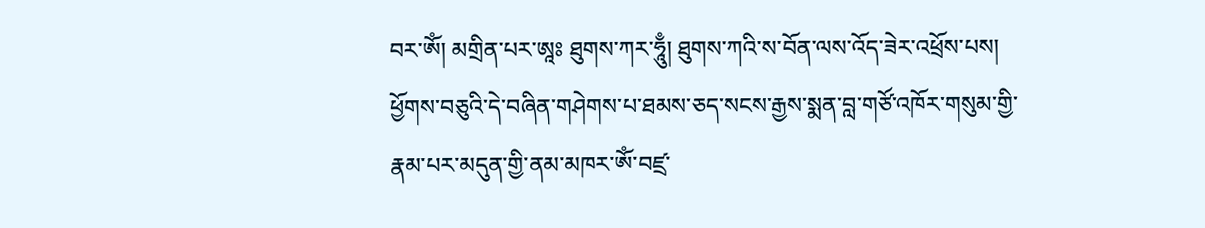བར་ༀ། མགྲིན་པར་ཨཱཿ ཐུགས་ཀར་ཧཱུྃ། ཐུགས་ཀའི་ས་བོན་ལས་འོད་ཟེར་འཕྲོས་པས། ཕྱོགས་བཅུའི་དེ་བཞིན་གཤེགས་པ་ཐམས་ཅད་སངས་རྒྱས་སྨན་བླ་གཙོ་འཁོར་གསུམ་གྱི་རྣམ་པར་མདུན་གྱི་ནམ་མཁར་ༀ་བཛྲ་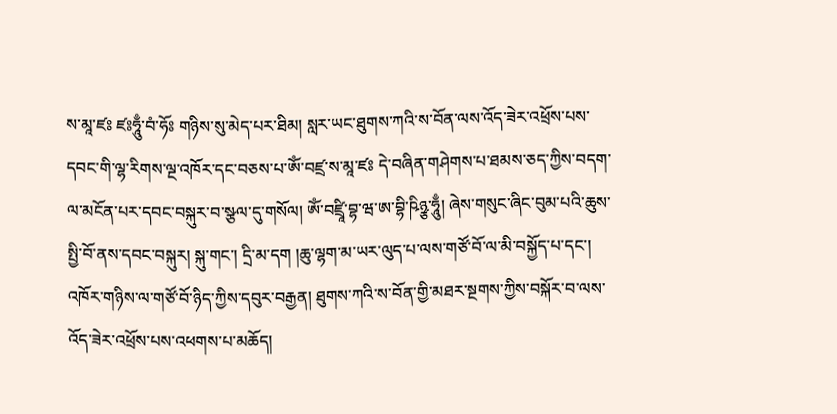ས་མཱ་ཛཿ ཛཿཧཱུྃ་བཾ་ཧོཿ གཉིས་སུ་མེད་པར་ཐིམ། སླར་ཡང་ཐུགས་ཀའི་ས་བོན་ལས་འོད་ཟེར་འཕྲོས་པས་དབང་གི་ལྷ་རིགས་ལྔ་འཁོར་དང་བཅས་པ་ༀ་བཛྲ་ས་མཱ་ཛཿ དེ་བཞིན་གཤེགས་པ་ཐམས་ཅད་ཀྱིས་བདག་ལ་མངོན་པར་དབང་བསྐུར་བ་སྩལ་དུ་གསོལ། ༀ་བཛྲཱི་བྷ་ཝ་ཨ་བྷི་ཥིཉྩ་ཧཱུྃ། ཞེས་གསུང་ཞིང་བུམ་པའི་ཆུས་སྤྱི་བོ་ནས་དབང་བསྐུར། སྐུ་གང་། དྲི་མ་དག །ཆུ་ལྷག་མ་ཡར་ལུད་པ་ལས་གཙོ་བོ་ལ་མི་བསྐྱོད་པ་དང་། འཁོར་གཉིས་ལ་གཙོ་བོ་ཉིད་ཀྱིས་དབུར་བརྒྱན། ཐུགས་ཀའི་ས་བོན་གྱི་མཐར་སྔགས་ཀྱིས་བསྐོར་བ་ལས་འོད་ཟེར་འཕྲོས་པས་འཕགས་པ་མཆོད།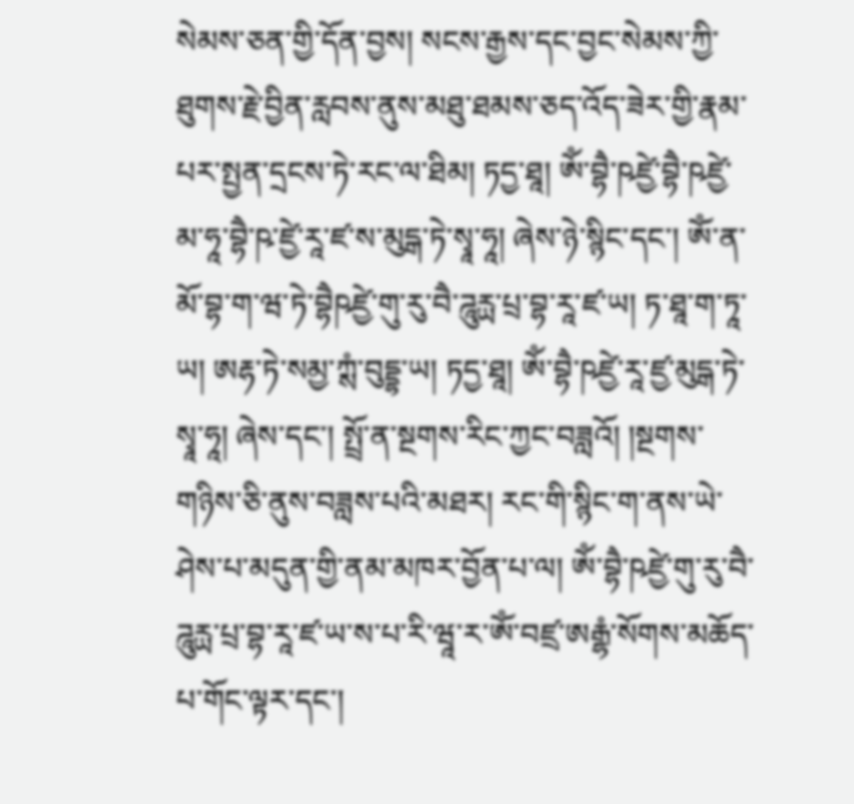སེམས་ཅན་གྱི་དོན་བྱས། སངས་རྒྱས་དང་བྱང་སེམས་ཀྱི་ཐུགས་རྗེ་བྱིན་རླབས་ནུས་མཐུ་ཐམས་ཅད་འོད་ཟེར་གྱི་རྣམ་པར་སྤྱན་དྲངས་ཏེ་རང་ལ་ཐིམ། ཏདྱ་ཐཱ། ༀ་བྷཻ་ཥཛྱེ་བྷཻ་ཥཛྱེ་མ་ཧཱ་བྷཻ་ཥ་ཛྱེ་རཱ་ཛ་ས་མུདྒ་ཏེ་སྭཱ་ཧཱ། ཞེས་ཉེ་སྙིང་དང་། ༀ་ན་མོ་བྷ་ག་ཝ་ཏེ་བྷཻཥཛྱེ་གུ་རུ་བཻ་ཌཱུརྻ་པྲ་བྷ་རཱ་ཛ་ཡ། ཏ་ཐཱ་ག་ཏཱ་ཡ། ཨརྷ་ཏེ་སམྱ་ཀྶཾ་བུདྡྷ་ཡ། ཏདྱ་ཐཱ། ༀ་བྷཻ་ཥཛྱེ་རཱ་ཛྱ་མུདྒ་ཏེ་སྭཱ་ཧཱ། ཞེས་དང་། སྤྲོ་ན་སྔགས་རིང་ཀྱང་བཟླའོ། །སྔགས་གཉིས་ཅི་ནུས་བཟླས་པའི་མཐར། རང་གི་སྙིང་ག་ནས་ཡེ་ཤེས་པ་མདུན་གྱི་ནམ་མཁར་བྱོན་པ་ལ། ༀ་བྷཻ་ཥཛྱེ་གུ་རུ་བཻ་ཌཱུརྻ་པྲ་བྷ་རཱ་ཛ་ཡ་ས་པ་རི་ཝཱ་ར་ༀ་བཛྲ་ཨརྒྷཾ་སོགས་མཆོད་པ་གོང་ལྟར་དང་།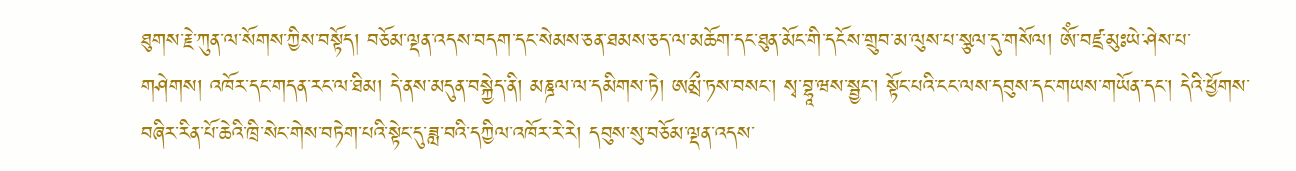ཐུགས་རྗེ་ཀུན་ལ་སོགས་ཀྱིས་བསྟོད། བཅོམ་ལྡན་འདས་བདག་དང་སེམས་ཅན་ཐམས་ཅད་ལ་མཆོག་དང་ཐུན་མོང་གི་དངོས་གྲུབ་མ་ལུས་པ་སྩལ་དུ་གསོལ། ༀ་བཛྲ་མུཿཡེ་ཤེས་པ་གཤེགས། འཁོར་དང་གདན་རང་ལ་ཐིམ། དེ་ནས་མདུན་བསྐྱེད་ནི། མཎྜལ་ལ་དམིགས་ཏེ། ཨམྲྀ་ཏས་བསང་། སྭ་བྷཱ་ཝས་སྦྱང་། སྟོང་པའི་ངང་ལས་དབུས་དང་གཡས་གཡོན་དང་། དེའི་ཕྱོགས་བཞིར་རིན་པོ་ཆེའི་ཁྲི་སེང་གེས་བཏེག་པའི་སྟེང་དུ་ཟླ་བའི་དཀྱིལ་འཁོར་རེ་རེ། དབུས་སུ་བཅོམ་ལྡན་འདས་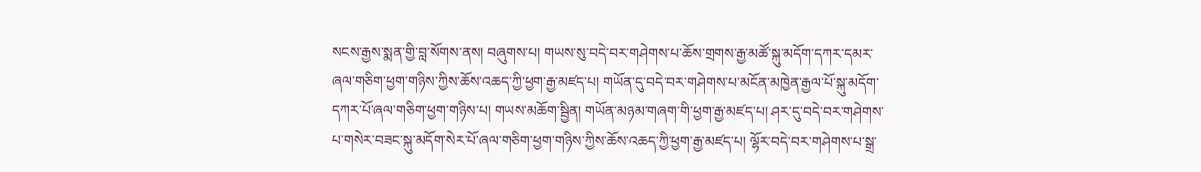སངས་རྒྱས་སྨན་གྱི་བླ་སོགས་ནས། བཞུགས་པ། གཡས་སུ་བདེ་བར་གཤེགས་པ་ཆོས་གྲགས་རྒྱ་མཚོ་སྐུ་མདོག་དཀར་དམར་ཞལ་གཅིག་ཕྱག་གཉིས་ཀྱིས་ཆོས་འཆད་ཀྱི་ཕྱག་རྒྱ་མཛད་པ། གཡོན་དུ་བདེ་བར་གཤེགས་པ་མངོན་མཁྱེན་རྒྱལ་པོ་སྐུ་མདོག་དཀར་པོ་ཞལ་གཅིག་ཕྱག་གཉིས་པ། གཡས་མཆོག་སྦྱིན། གཡོན་མཉམ་གཞག་གི་ཕྱག་རྒྱ་མཛད་པ། ཤར་དུ་བདེ་བར་གཤེགས་པ་གསེར་བཟང་སྐུ་མདོག་སེར་པོ་ཞལ་གཅིག་ཕྱག་གཉིས་ཀྱིས་ཆོས་འཆད་ཀྱི་ཕྱག་རྒྱ་མཛད་པ། ལྷོར་བདེ་བར་གཤེགས་པ་སྒྲ་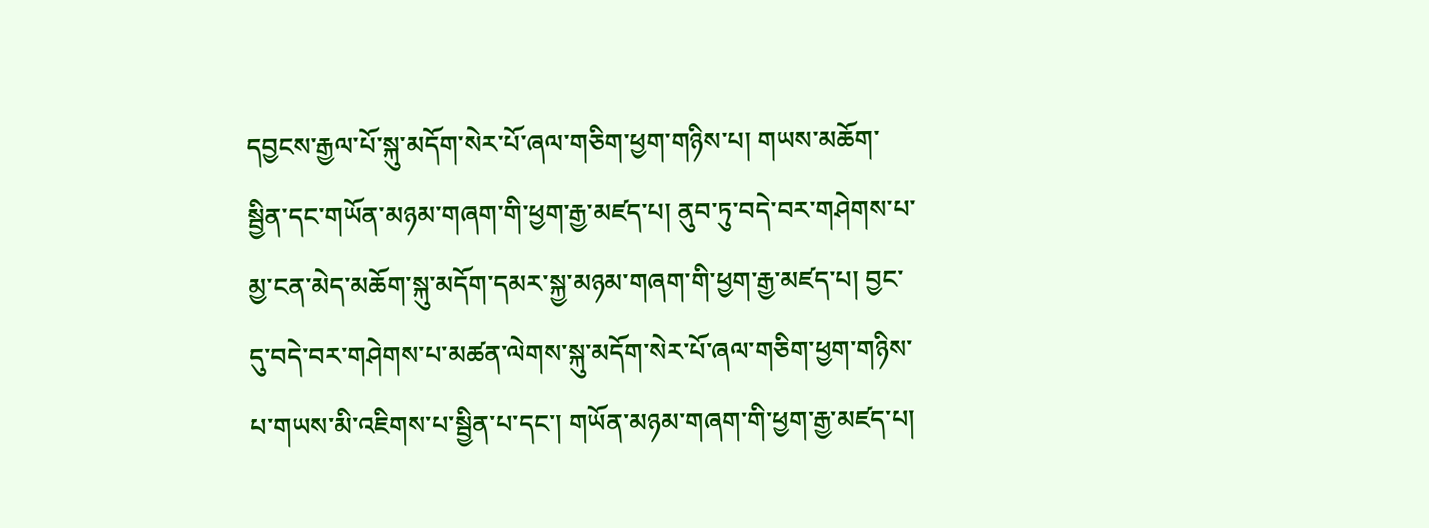དབྱངས་རྒྱལ་པོ་སྐུ་མདོག་སེར་པོ་ཞལ་གཅིག་ཕྱག་གཉིས་པ། གཡས་མཆོག་སྦྱིན་དང་གཡོན་མཉམ་གཞག་གི་ཕྱག་རྒྱ་མཛད་པ། ནུབ་ཏུ་བདེ་བར་གཤེགས་པ་མྱ་ངན་མེད་མཆོག་སྐུ་མདོག་དམར་སྐྱ་མཉམ་གཞག་གི་ཕྱག་རྒྱ་མཛད་པ། བྱང་དུ་བདེ་བར་གཤེགས་པ་མཚན་ལེགས་སྐུ་མདོག་སེར་པོ་ཞལ་གཅིག་ཕྱག་གཉིས་པ་གཡས་མི་འཇིགས་པ་སྦྱིན་པ་དང་། གཡོན་མཉམ་གཞག་གི་ཕྱག་རྒྱ་མཛད་པ།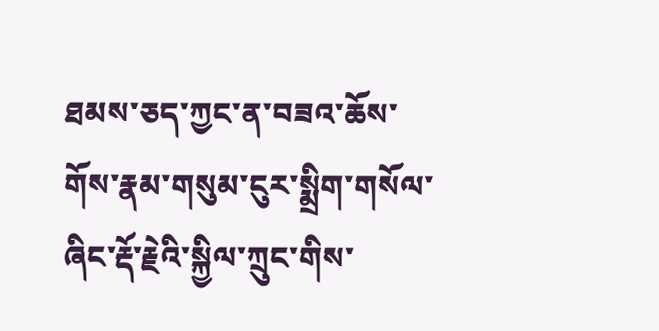ཐམས་ཅད་ཀྱང་ན་བཟའ་ཆོས་གོས་རྣམ་གསུམ་ངུར་སྨྲིག་གསོལ་ཞིང་རྡོ་རྗེའི་སྐྱིལ་ཀྲུང་གིས་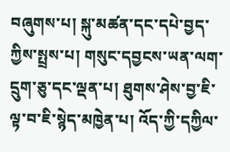བཞུགས་པ། སྐུ་མཚན་དང་དཔེ་བྱད་ཀྱིས་སྤྲས་པ། གསུང་དབྱངས་ཡན་ལག་དྲུག་ཅུ་དང་ལྡན་པ། ཐུགས་ཤེས་བྱ་ཇི་ལྟ་བ་ཇི་སྙེད་མཁྱེན་པ། འོད་ཀྱི་དཀྱིལ་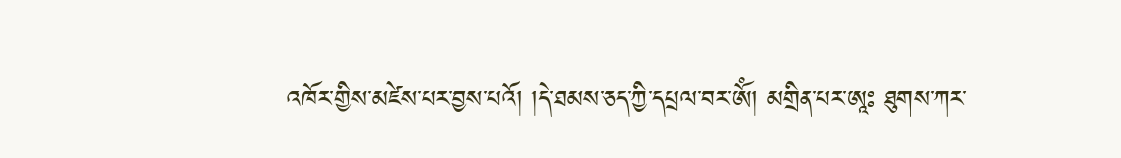འཁོར་གྱིས་མཛེས་པར་བྱས་པའོ། །དེ་ཐམས་ཅད་ཀྱི་དཔྲལ་བར་ༀ། མགྲིན་པར་ཨཱཿ ཐུགས་ཀར་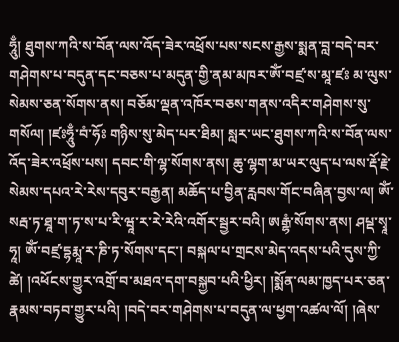ཧཱུྃ། ཐུགས་ཀའི་ས་བོན་ལས་འོད་ཟེར་འཕྲོས་པས་སངས་རྒྱས་སྨན་བླ་བདེ་བར་གཤེགས་པ་བདུན་དང་བཅས་པ་མདུན་གྱི་ནམ་མཁར་ༀ་བཛྲ་ས་མཱ་ཛཿ མ་ལུས་སེམས་ཅན་སོགས་ནས། བཅོམ་ལྡན་འཁོར་བཅས་གནས་འདིར་གཤེགས་སུ་གསོལ། །ཛཿཧཱུྃ་བཾ་ཧོཿ གཉིས་སུ་མེད་པར་ཐིམ། སླར་ཡང་ཐུགས་ཀའི་ས་བོན་ལས་འོད་ཟེར་འཕྲོས་པས། དབང་གི་ལྷ་སོགས་ནས། ཆུ་ལྷག་མ་ཡར་ལུད་པ་ལས་རྡོ་རྗེ་སེམས་དཔའ་རེ་རེས་དབུར་བརྒྱན། མཆོད་པ་བྱིན་རླབས་གོང་བཞིན་བྱས་ལ། ༀ་སརྦ་ཏ་ཐཱ་ག་ཏ་ས་པ་རི་ཝཱ་ར་རེ་རེའི་འགོར་སྦྱར་བའི། ཨརྒྷཾ་སོགས་ནས། ཤཔྡ་སྭཱ་ཧཱ། ༀ་བཛྲ་དྷརྨཱ་ར་ཎི་ཏ་སོགས་དང་། བསྐལ་པ་གྲངས་མེད་འདས་པའི་དུས་ཀྱི་ཚེ། །འཕོངས་གྱུར་འགྲོ་བ་མཐའ་དག་བསྐྱབ་པའི་ཕྱིར། །སྨོན་ལམ་ཁྱད་པར་ཅན་རྣམས་བཏབ་གྱུར་པའི། །བདེ་བར་གཤེགས་པ་བདུན་ལ་ཕྱག་འཚལ་ལོ། །ཞེས་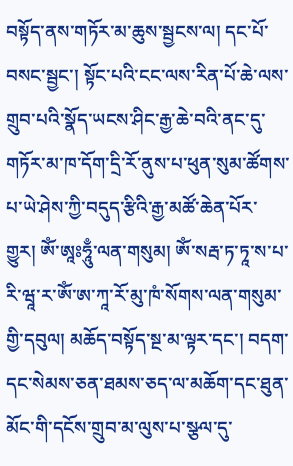བསྟོད་ནས་གཏོར་མ་ཆུས་སྦྱངས་ལ། དང་པོ་བསང་སྦྱང་། སྟོང་པའི་ངང་ལས་རིན་པོ་ཆེ་ལས་གྲུབ་པའི་སྣོད་ཡངས་ཤིང་རྒྱ་ཆེ་བའི་ནང་དུ་གཏོར་མ་ཁ་དོག་དྲི་རོ་ནུས་པ་ཕུན་སུམ་ཚོགས་པ་ཡེ་ཤེས་ཀྱི་བདུད་རྩིའི་རྒྱ་མཚོ་ཆེན་པོར་གྱུར། ༀ་ཨཱཿཧཱུྃ་ལན་གསུམ། ༀ་སརྦ་ཏ་ཏཱ་ས་པ་རི་ཝཱ་ར་ༀ་ཨ་ཀཱ་རོ་མུ་ཁཾ་སོགས་ལན་གསུམ་གྱི་དབུལ། མཆོད་བསྟོད་སྔ་མ་ལྟར་དང་། བདག་དང་སེམས་ཅན་ཐམས་ཅད་ལ་མཆོག་དང་ཐུན་མོང་གི་དངོས་གྲུབ་མ་ལུས་པ་སྩལ་དུ་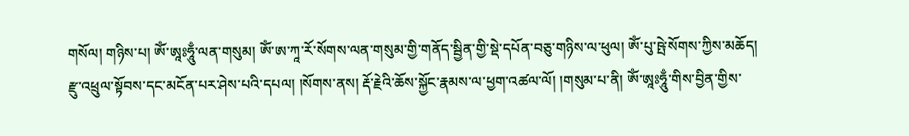གསོལ། གཉིས་པ། ༀ་ཨཱཿཧཱུྃ་ལན་གསུམ། ༀ་ཨ་ཀཱ་རོ་སོགས་ལན་གསུམ་གྱི་གནོད་སྦྱིན་གྱི་སྡེ་དཔོན་བཅུ་གཉིས་ལ་ཕུལ། ༀ་པུ་ཥྤེ་སོགས་ཀྱིས་མཆོད། རྫུ་འཕྲུལ་སྟོབས་དང་མངོན་པར་ཤེས་པའི་དཔལ། །སོགས་ནས། རྡོ་རྗེའི་ཆོས་སྐྱོང་རྣམས་ལ་ཕྱག་འཚལ་ལོ། །གསུམ་པ་ནི། ༀ་ཨཱཿཧཱུྃ་གིས་བྱིན་གྱིས་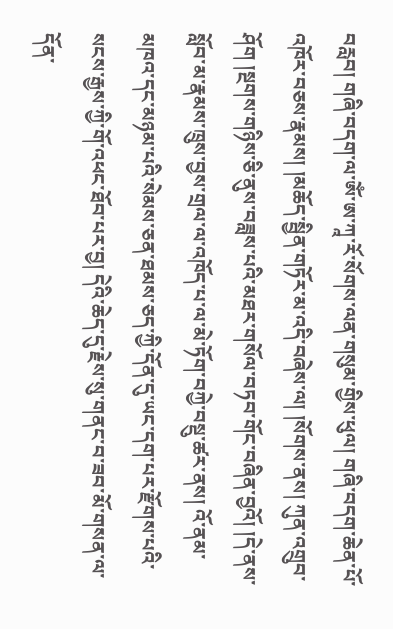བརླབ། གཞི་བདག་ལ་ༀ་ཨ་ཀཱ་རོ་སོགས་ལན་གསུམ་གྱིས་ཕུལ། གཞི་བདག་ཆེན་པོ་འཁོར་བཅས་རྣམས། །མཆོད་སྦྱིན་གཏོར་མ་འདི་བཞེས་ལ། །སོགས་ནས། ཀུན་འགྲུབ་ཤོག །སྔགས་གཉིས་ཅི་ནུས་བཟླས་པའི་མཐར་གསོལ་བཏབ་གོང་བཞིན་བྱའོ། །དེ་ནས་སློབ་མ་རྣམས་ཁྲུས་བྱས་གྲལ་ལ་འཁོད་པ་ལ་མེ་ཏོག་བཀྱེ་བསྡུ་ཚར་ནས། འོ་ནམ་མཁའ་དང་མཉམ་པའི་སེམས་ཅན་ཐམས་ཅད་ཀྱི་དོན་དུ་ཡང་དག་པར་རྫོགས་པའི་སངས་རྒྱས་ཀྱི་གོ་འཕང་ཐོབ་པར་བྱ། དེའི་ཆེད་དུ་རྗེས་སུ་གནང་བ་ཟབ་མོ་གསན་ལ་དོན་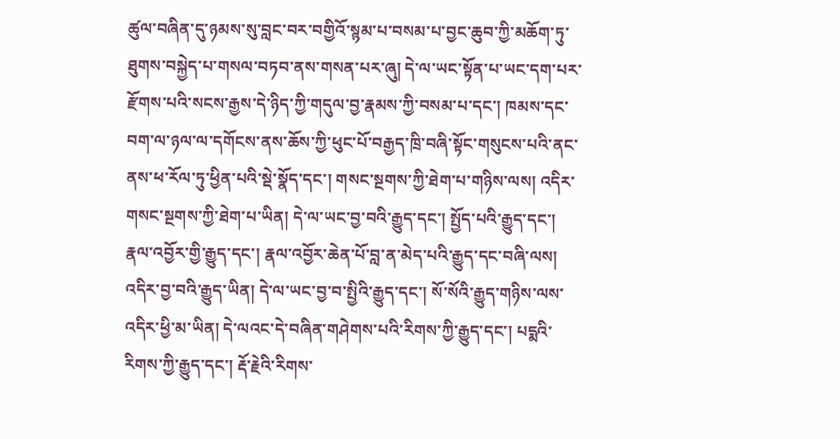ཚུལ་བཞིན་དུ་ཉམས་སུ་བླང་བར་བགྱིའོ་སྙམ་པ་བསམ་པ་བྱང་ཆུབ་ཀྱི་མཆོག་ཏུ་ཐུགས་བསྐྱེད་པ་གསལ་བཏབ་ནས་གསན་པར་ཞུ། དེ་ལ་ཡང་སྟོན་པ་ཡང་དག་པར་རྫོགས་པའི་སངས་རྒྱས་དེ་ཉིད་ཀྱི་གདུལ་བྱ་རྣམས་ཀྱི་བསམ་པ་དང་། ཁམས་དང་བག་ལ་ཉལ་ལ་དགོངས་ནས་ཆོས་ཀྱི་ཕུང་པོ་བརྒྱད་ཁྲི་བཞི་སྟོང་གསུངས་པའི་ནང་ནས་ཕ་རོལ་ཏུ་ཕྱིན་པའི་སྡེ་སྣོད་དང་། གསང་སྔགས་ཀྱི་ཐེག་པ་གཉིས་ལས། འདིར་གསང་སྔགས་ཀྱི་ཐེག་པ་ཡིན། དེ་ལ་ཡང་བྱ་བའི་རྒྱུད་དང་། སྤྱོད་པའི་རྒྱུད་དང་། རྣལ་འབྱོར་གྱི་རྒྱུད་དང་། རྣལ་འབྱོར་ཆེན་པོ་བླ་ན་མེད་པའི་རྒྱུད་དང་བཞི་ལས། འདིར་བྱ་བའི་རྒྱུད་ཡིན། དེ་ལ་ཡང་བྱ་བ་སྤྱིའི་རྒྱུད་དང་། སོ་སོའི་རྒྱུད་གཉིས་ལས་འདིར་ཕྱི་མ་ཡིན། དེ་ལའང་དེ་བཞིན་གཤེགས་པའི་རིགས་ཀྱི་རྒྱུད་དང་། པདྨའི་རིགས་ཀྱི་རྒྱུད་དང་། རྡོ་རྗེའི་རིགས་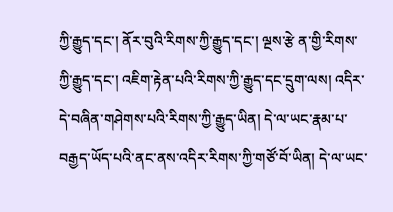ཀྱི་རྒྱུད་དང་། ནོར་བུའི་རིགས་ཀྱི་རྒྱུད་དང་། ལྔས་རྩེ ན་གྱི་རིགས་ཀྱི་རྒྱུད་དང་། འཇིག་རྟེན་པའི་རིགས་ཀྱི་རྒྱུད་དང་དྲུག་ལས། འདིར་དེ་བཞིན་གཤེགས་པའི་རིགས་ཀྱི་རྒྱུད་ཡིན། དེ་ལ་ཡང་རྣམ་པ་བརྒྱད་ཡོད་པའི་ནང་ནས་འདིར་རིགས་ཀྱི་གཙོ་བོ་ཡིན། དེ་ལ་ཡང་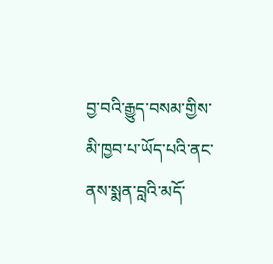བྱ་བའི་རྒྱུད་བསམ་གྱིས་མི་ཁྱབ་པ་ཡོད་པའི་ནང་ནས་སྨན་བླའི་མདོ་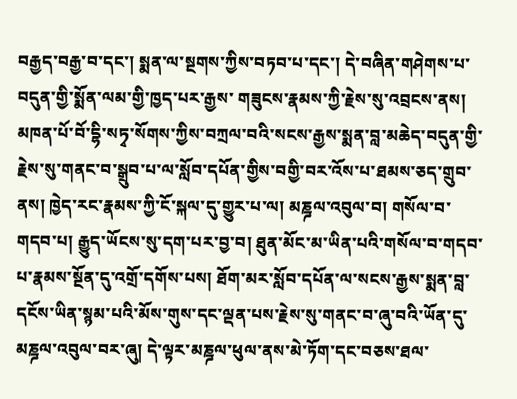བརྒྱད་བརྒྱ་བ་དང་། སྨན་ལ་སྔགས་ཀྱིས་བཏབ་པ་དང་། དེ་བཞིན་གཤེགས་པ་བདུན་གྱི་སྨོན་ལམ་གྱི་ཁྱད་པར་རྒྱས་ གཟུངས་རྣམས་ཀྱི་རྗེས་སུ་འབྲངས་ནས། མཁན་པོ་བོ་དྷི་སཏྭ་སོགས་ཀྱིས་བཀྲལ་བའི་སངས་རྒྱས་སྨན་བླ་མཆེད་བདུན་གྱི་རྗེས་སུ་གནང་བ་སྒྲུབ་པ་ལ་སློབ་དཔོན་གྱིས་བགྱི་བར་འོས་པ་ཐམས་ཅད་གྲུབ་ནས། ཁྱེད་རང་རྣམས་ཀྱི་ངོ་སྐལ་དུ་གྱུར་པ་ལ། མཎྜལ་འབུལ་བ། གསོལ་བ་གདབ་པ། རྒྱུད་ཡོངས་སུ་དག་པར་བྱ་བ། ཐུན་མོང་མ་ཡིན་པའི་གསོལ་བ་གདབ་པ་རྣམས་སྔོན་དུ་འགྲོ་དགོས་པས། ཐོག་མར་སློབ་དཔོན་ལ་སངས་རྒྱས་སྨན་བླ་དངོས་ཡིན་སྙམ་པའི་མོས་གུས་དང་ལྡན་པས་རྗེས་སུ་གནང་བ་ཞུ་བའི་ཡོན་དུ་མཎྜལ་འབུལ་བར་ཞུ། དེ་ལྟར་མཎྜལ་ཕུལ་ནས་མེ་ཏོག་དང་བཅས་ཐལ་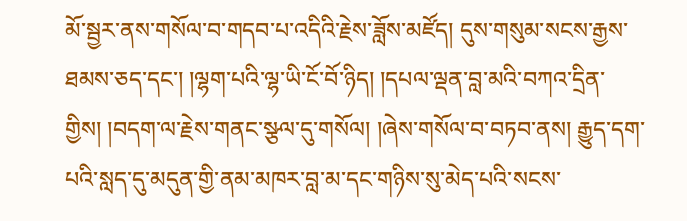མོ་སྦྱར་ནས་གསོལ་བ་གདབ་པ་འདིའི་རྗེས་ཟློས་མཛོད། དུས་གསུམ་སངས་རྒྱས་ཐམས་ཅད་དང་། །ལྷག་པའི་ལྷ་ཡི་ངོ་བོ་ཉིད། །དཔལ་ལྡན་བླ་མའི་བཀའ་དྲིན་གྱིས། །བདག་ལ་རྗེས་གནང་སྩལ་དུ་གསོལ། །ཞེས་གསོལ་བ་བཏབ་ནས། རྒྱུད་དག་པའི་སླད་དུ་མདུན་གྱི་ནམ་མཁར་བླ་མ་དང་གཉིས་སུ་མེད་པའི་སངས་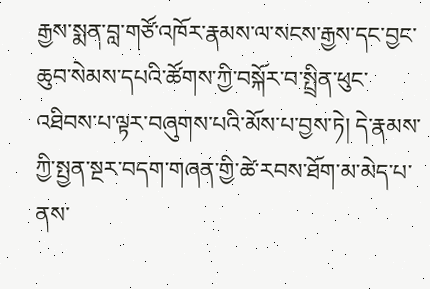རྒྱས་སྨན་བླ་གཙོ་འཁོར་རྣམས་ལ་སངས་རྒྱས་དང་བྱང་ཆུབ་སེམས་དཔའི་ཚོགས་ཀྱི་བསྐོར་བ་སྤྲིན་ཕུང་འཐིབས་པ་ལྟར་བཞུགས་པའི་མོས་པ་བྱས་ཏེ། དེ་རྣམས་ཀྱི་སྤྱན་སྔར་བདག་གཞན་གྱི་ཚེ་རབས་ཐོག་མ་མེད་པ་ནས་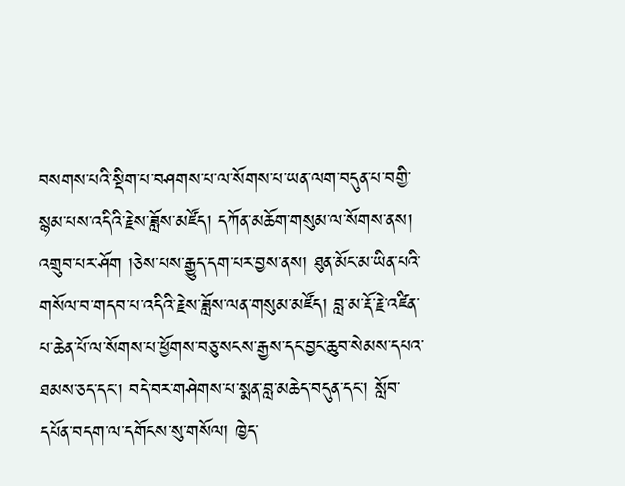བསགས་པའི་སྡིག་པ་བཤགས་པ་ལ་སོགས་པ་ཡན་ལག་བདུན་པ་བགྱི་སྙམ་པས་འདིའི་རྗེས་ཟློས་མཛོད། དཀོན་མཆོག་གསུམ་ལ་སོགས་ནས། འགྲུབ་པར་ཤོག །ཅེས་པས་རྒྱུད་དག་པར་བྱས་ནས། ཐུན་མོང་མ་ཡིན་པའི་གསོལ་བ་གདབ་པ་འདིའི་རྗེས་ཟློས་ལན་གསུམ་མཛོད། བླ་མ་རྡོ་རྗེ་འཛིན་པ་ཆེན་པོ་ལ་སོགས་པ་ཕྱོགས་བཅུ་སངས་རྒྱས་དང་བྱང་ཆུབ་སེམས་དཔའ་ཐམས་ཅད་དང་། བདེ་བར་གཤེགས་པ་སྨན་བླ་མཆེད་བདུན་དང་། སློབ་དཔོན་བདག་ལ་དགོངས་སུ་གསོལ། ཁྱེད་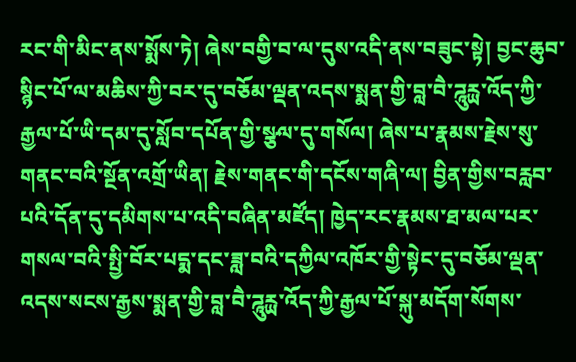རང་གི་མིང་ནས་སྨོས་ཏེ། ཞེས་བགྱི་བ་ལ་དུས་འདི་ནས་བཟུང་སྟེ། བྱང་ཆུབ་སྙིང་པོ་ལ་མཆིས་ཀྱི་བར་དུ་བཅོམ་ལྡན་འདས་སྨན་གྱི་བླ་བཻ་ཌཱུརྻ་འོད་ཀྱི་རྒྱལ་པོ་ཡི་དམ་དུ་སློབ་དཔོན་གྱི་སྩལ་དུ་གསོལ། ཞེས་པ་རྣམས་རྗེས་སུ་གནང་བའི་སྔོན་འགྲོ་ཡིན། རྗེས་གནང་གི་དངོས་གཞི་ལ། བྱིན་གྱིས་བརླབ་པའི་དོན་དུ་དམིགས་པ་འདི་བཞིན་མཛོད། ཁྱེད་རང་རྣམས་ཐ་མལ་པར་གསལ་བའི་སྤྱི་བོར་པདྨ་དང་ཟླ་བའི་དཀྱིལ་འཁོར་གྱི་སྟེང་དུ་བཅོམ་ལྡན་འདས་སངས་རྒྱས་སྨན་གྱི་བླ་བཻ་ཌཱུརྻ་འོད་ཀྱི་རྒྱལ་པོ་སྐུ་མདོག་སོགས་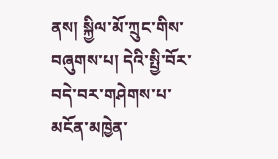ནས། སྐྱིལ་མོ་ཀྲུང་གིས་བཞུགས་པ། དེའི་སྤྱི་བོར་བདེ་བར་གཤེགས་པ་མངོན་མཁྱེན་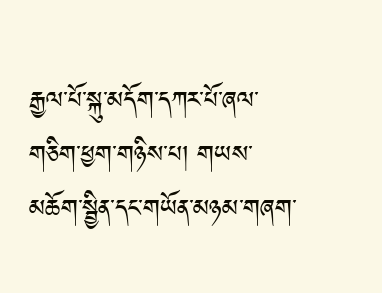རྒྱལ་པོ་སྐུ་མདོག་དཀར་པོ་ཞལ་གཅིག་ཕྱག་གཉིས་པ། གཡས་མཆོག་སྦྱིན་དང་གཡོན་མཉམ་གཞག་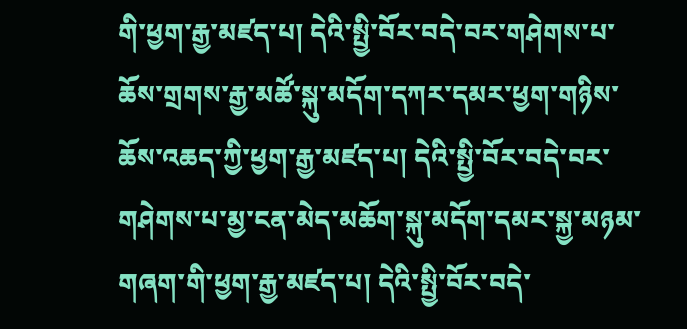གི་ཕྱག་རྒྱ་མཛད་པ། དེའི་སྤྱི་བོར་བདེ་བར་གཤེགས་པ་ཆོས་གྲགས་རྒྱ་མཚོ་སྐུ་མདོག་དཀར་དམར་ཕྱག་གཉིས་ཆོས་འཆད་ཀྱི་ཕྱག་རྒྱ་མཛད་པ། དེའི་སྤྱི་བོར་བདེ་བར་གཤེགས་པ་མྱ་ངན་མེད་མཆོག་སྐུ་མདོག་དམར་སྐྱ་མཉམ་གཞག་གི་ཕྱག་རྒྱ་མཛད་པ། དེའི་སྤྱི་བོར་བདེ་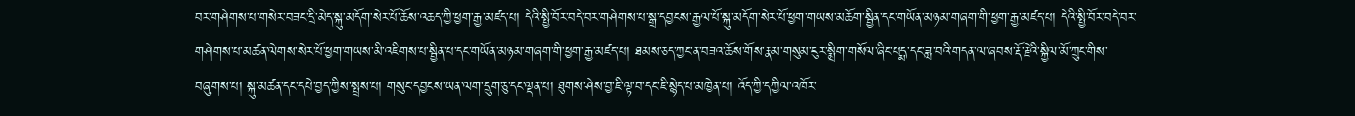བར་གཤེགས་པ་གསེར་བཟང་དྲི་མེད་སྐུ་མདོག་སེར་པོ་ཆོས་འཆད་ཀྱི་ཕྱག་རྒྱ་མཛད་པ། དེའི་སྤྱི་བོར་བདེ་བར་གཤེགས་པ་སྒྲ་དབྱངས་རྒྱལ་པོ་སྐུ་མདོག་སེར་པོ་ཕྱག་གཡས་མཆོག་སྦྱིན་དང་གཡོན་མཉམ་གཞག་གི་ཕྱག་རྒྱ་མཛད་པ། དེའི་སྤྱི་བོར་བདེ་བར་གཤེགས་པ་མཚན་ལེགས་སེར་པོ་ཕྱག་གཡས་མི་འཇིགས་པ་སྦྱིན་པ་དང་གཡོན་མཉམ་གཞག་གི་ཕྱག་རྒྱ་མཛད་པ། ཐམས་ཅད་ཀྱང་ན་བཟའ་ཆོས་གོས་རྣམ་གསུམ་ངུར་སྨྲིག་གསོལ་ཞིང་པདྨ་དང་ཟླ་བའི་གདན་ལ་ཞབས་རྡོ་རྗེའི་སྐྱིལ་མོ་ཀྲུང་གིས་བཞུགས་པ། སྐུ་མཚན་དང་དཔེ་བྱད་ཀྱིས་སྤྲས་པ། གསུང་དབྱངས་ཡན་ལག་དྲུག་ཅུ་དང་ལྡན་པ། ཐུགས་ཤེས་བྱ་ཇི་ལྟ་བ་དང་ཇི་སྙེད་པ་མཁྱེན་པ། འོད་ཀྱི་དཀྱིལ་འཁོར་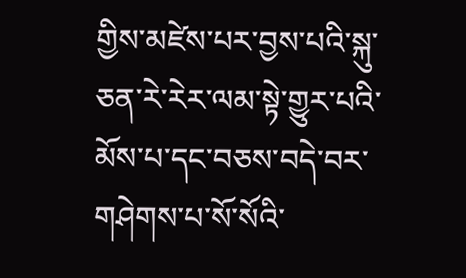གྱིས་མཛེས་པར་བྱས་པའི་སྐུ་ཅན་རེ་རེར་ལམ་སྟེ་གྱུར་པའི་མོས་པ་དང་བཅས་བདེ་བར་གཤེགས་པ་སོ་སོའི་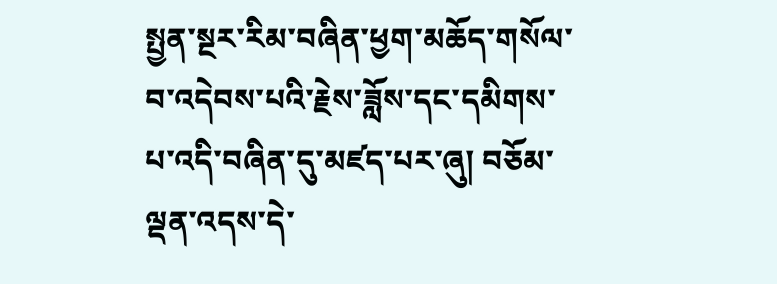སྤྱན་སྔར་རིམ་བཞིན་ཕྱག་མཆོད་གསོལ་བ་འདེབས་པའི་རྗེས་ཟློས་དང་དམིགས་པ་འདི་བཞིན་དུ་མཛད་པར་ཞུ། བཅོམ་ལྡན་འདས་དེ་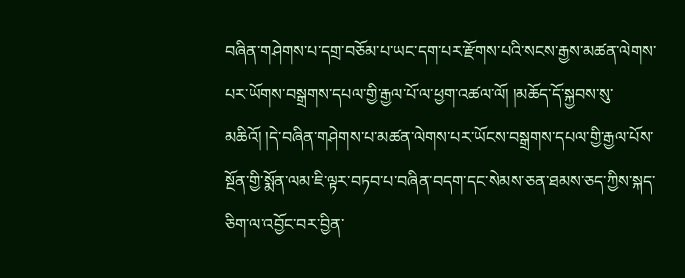བཞིན་གཤེགས་པ་དགྲ་བཅོམ་པ་ཡང་དག་པར་རྫོགས་པའི་སངས་རྒྱས་མཚན་ལེགས་པར་ཡོགས་བསྒྲགས་དཔལ་གྱི་རྒྱལ་པོ་ལ་ཕྱག་འཚལ་ལོ། །མཆོད་དོ་སྐྱབས་སུ་མཆིའོ། །དེ་བཞིན་གཤེགས་པ་མཚན་ལེགས་པར་ཡོངས་བསྒྲགས་དཔལ་གྱི་རྒྱལ་པོས་སྔོན་གྱི་སྨོན་ལམ་ཇི་ལྟར་བཏབ་པ་བཞིན་བདག་དང་སེམས་ཅན་ཐམས་ཅད་ཀྱིས་སྐད་ཅིག་ལ་འབྱོང་བར་བྱིན་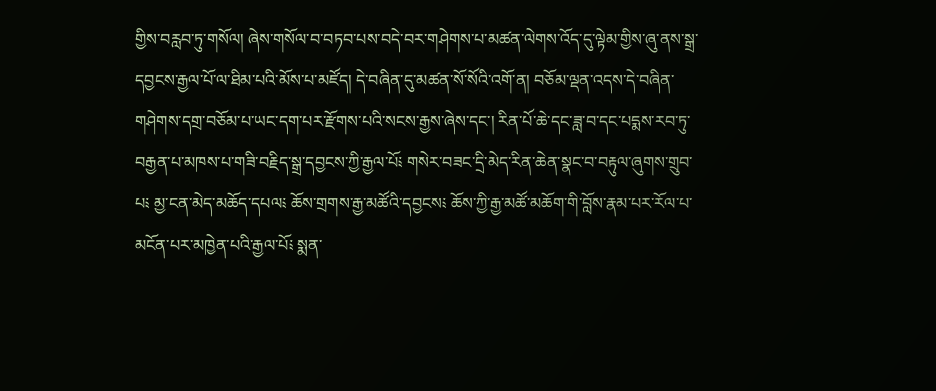གྱིས་བརླབ་ཏུ་གསོལ། ཞེས་གསོལ་བ་བཏབ་པས་བདེ་བར་གཤེགས་པ་མཚན་ལེགས་འོད་དུ་ལྟེམ་གྱིས་ཞུ་ནས་སྒྲ་དབྱངས་རྒྱལ་པོ་ལ་ཐིམ་པའི་མོས་པ་མཛོད། དེ་བཞིན་དུ་མཚན་སོ་སོའི་འགོ་ན། བཅོམ་ལྡན་འདས་དེ་བཞིན་གཤེགས་དགྲ་བཅོམ་པ་ཡང་དག་པར་རྫོགས་པའི་སངས་རྒྱས་ཞེས་དང་། རིན་པོ་ཆེ་དང་ཟླ་བ་དང་པདྨས་རབ་ཏུ་བརྒྱན་པ་མཁས་པ་གཟི་བརྗིད་སྒྲ་དབྱངས་ཀྱི་རྒྱལ་པོ༴ གསེར་བཟང་དྲི་མེད་རིན་ཆེན་སྣང་བ་བརྟུལ་ཞུགས་གྲུབ་པ༴ མྱ་ངན་མེད་མཆོད་དཔལ༴ ཆོས་གྲགས་རྒྱ་མཚོའི་དབྱངས༴ ཆོས་ཀྱི་རྒྱ་མཚོ་མཆོག་གི་བློས་རྣམ་པར་རོལ་པ་མངོན་པར་མཁྱེན་པའི་རྒྱལ་པོ༴ སྨན་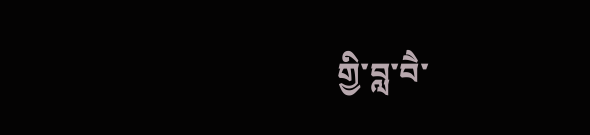གྱི་བླ་བཻ་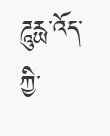ཌཱུརྻ་འོད་ཀྱི་